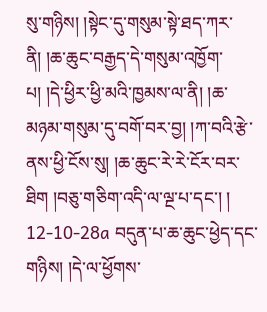སུ་གཉིས། །སྟེང་དུ་གསུམ་སྟེ་ཐད་ཀར་ནི། །ཆ་ཆུང་བརྒྱད་དེ་གསུམ་འཁྱོག་པ། །དེ་ཕྱིར་ཕྱི་མའི་ཁྱམས་ལ་ནི། །ཆ་མཉམ་གསུམ་དུ་བགོ་བར་བྱ། །ཀ་བའི་རྩེ་ནས་ཕྱི་ངོས་སུ། །ཆ་ཆུང་རེ་རེ་ངོར་བར་ཐིག །བཅུ་གཅིག་འདི་ལ་ལྔ་པ་དང་། ། 12-10-28a བདུན་པ་ཆ་ཆུང་ཕྱེད་དང་གཉིས། །དེ་ལ་ཕྱོགས་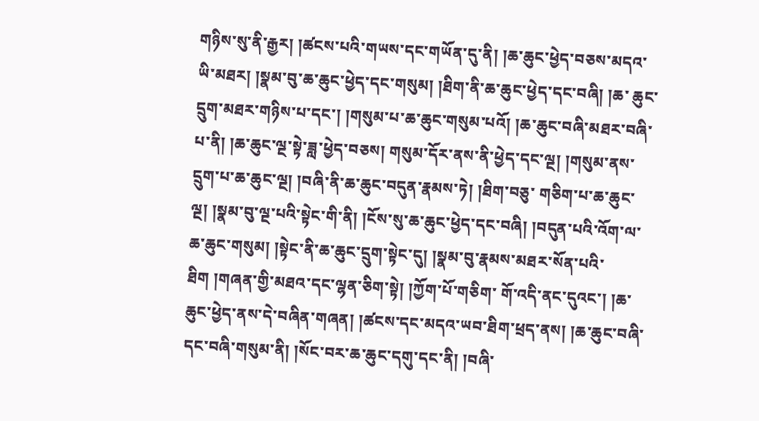གཉིས་སུ་ནི་རྒྱར། །ཚངས་པའི་གཡས་དང་གཡོན་དུ་ནི། །ཆ་ཆུང་ཕྱེད་བཅས་མདའ་ཡི་མཐར། །སྣམ་བུ་ཆ་ཆུང་ཕྱེད་དང་གསུམ། །ཐིག་ནི་ཆ་ཆུང་ཕྱེད་དང་བཞི། །ཆ་ ཆུང་དྲུག་མཐར་གཉིས་པ་དང་། །གསུམ་པ་ཆ་ཆུང་གསུམ་པའོ། །ཆ་ཆུང་བཞི་མཐར་བཞི་པ་ནི། །ཆ་ཆུང་ལྔ་སྟེ་ཟླ་ཕྱེད་བཅས། གསུམ་དོར་ནས་ནི་ཕྱེད་དང་ལྔ། །གསུམ་ནས་དྲུག་པ་ཆ་ཆུང་ལྔ། །བཞི་ནི་ཆ་ཆུང་བདུན་རྣམས་ཏེ། །ཐིག་བཅུ་ གཅིག་པ་ཆ་ཆུང་ལྔ། །སྣམ་བུ་ལྔ་པའི་སྟེང་གི་ནི། །ངོས་སུ་ཆ་ཆུང་ཕྱེད་དང་བཞི། །བདུན་པའི་འོག་ལ་ཆ་ཆུང་གསུམ། །སྟེང་ནི་ཆ་ཆུང་དྲུག་སྟེང་དུ། །སྣམ་བུ་རྣམས་མཐར་སོན་པའི་ཐིག །གཞན་གྱི་མཐའ་དང་ལྷན་ཅིག་སྟེ། །ཀྱོག་པོ་གཅིག་ གོ་འདི་ནང་དུའང་། །ཆ་ཆུང་ཕྱེད་ནས་དེ་བཞིན་གཞན། །ཚངས་དང་མདའ་ཡབ་ཐིག་ཕྲད་ནས། །ཆ་ཆུང་བཞི་དང་བཞི་གསུམ་ནི། །སོང་བར་ཆ་ཆུང་དགུ་དང་ནི། །བཞི་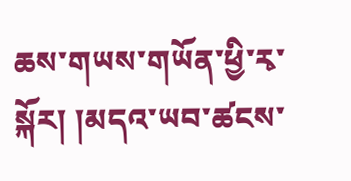ཆས་གཡས་གཡོན་ཕྱི་རྭ་སྐོར། །མདའ་ཡབ་ཚངས་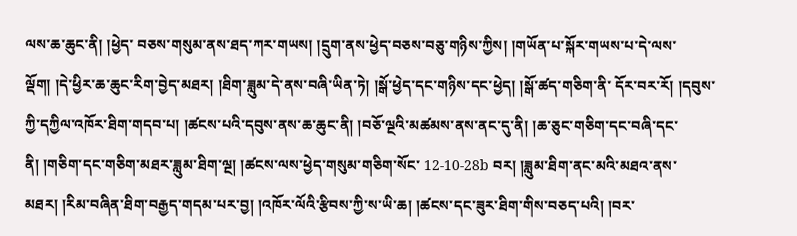ལས་ཆ་ཆུང་ནི། །ཕྱེད་ བཅས་གསུམ་ནས་ཐད་ཀར་གཡས། །དྲུག་ནས་ཕྱེད་བཅས་བཅུ་གཉིས་ཀྱིས། །གཡོན་པ་སྐོར་གཡས་པ་དེ་ལས་ལྡོག། །དེ་ཕྱིར་ཆ་ཆུང་རིག་བྱེད་མཐར། །ཐིག་ཟླུམ་དེ་ནས་བཞི་ཡིན་ཏེ། །སྒོ་ཕྱེད་དང་གཉིས་དང་ཕྱེད། །སྒོ་ཚད་གཅིག་ནི་ དོར་བར་རོ། །དབུས་ཀྱི་དཀྱིལ་འཁོར་ཐིག་གདབ་པ། །ཚངས་པའི་དབུས་ནས་ཆ་ཆུང་ནི། །བཅོ་ལྔའི་མཚམས་ནས་ནང་དུ་ནི། །ཆ་ཅུང་གཅིག་དང་བཞི་དང་ནི། །གཅིག་དང་གཅིག་མཐར་ཟླུམ་ཐིག་ལྔ། །ཚངས་ལས་ཕྱེད་གསུམ་གཅིག་སོང་ 12-10-28b བར། །ཟླུམ་ཐིག་ནང་མའི་མཐའ་ནས་མཐར། །རིམ་བཞིན་ཐིག་བརྒྱད་གདམ་པར་བྱ། །འཁོར་ལོའི་རྩིབས་ཀྱི་ས་ཡི་ཆ། །ཚངས་དང་ཟུར་ཐིག་གིས་བཅད་པའི། །བར་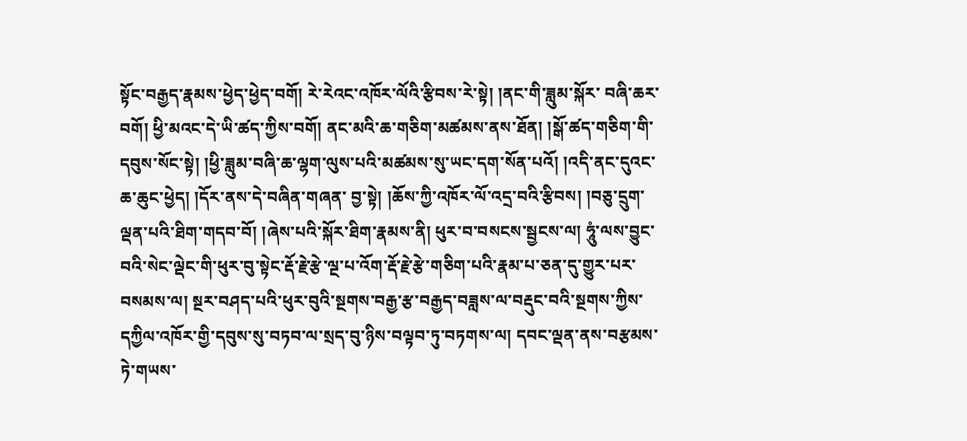སྟོང་བརྒྱད་རྣམས་ཕྱེད་ཕྱེད་བགོ། རེ་རེའང་འཁོར་ལོའི་རྩིབས་རེ་སྟེ། །ནང་གི་ཟླུམ་སྐོར་ བཞི་ཆར་བགོ། ཕྱི་མའང་དེ་ཡི་ཚད་ཀྱིས་བགོ། ནང་མའི་ཆ་གཅིག་མཚམས་ནས་ཐོན། །སྒོ་ཚད་གཅིག་གི་དབུས་སོང་སྟེ། །ཕྱི་ཟླུམ་བཞི་ཆ་ལྷག་ལུས་པའི་མཚམས་སུ་ཡང་དག་སོན་པའོ། །འདི་ནང་དུའང་ཆ་ཆུང་ཕྱེད། །དོར་ནས་དེ་བཞིན་གཞན་ བྱ་སྟེ། །ཆོས་ཀྱི་འཁོར་ལོ་འདྲ་བའི་རྩིབས། །བཅུ་དྲུག་ལྡན་པའི་ཐིག་གདབ་བོ། །ཞེས་པའི་སྐོར་ཐིག་རྣམས་ནི། ཕུར་བ་བསངས་སྦྱངས་ལ། ཧཱུཾ་ལས་བྱུང་བའི་སེང་ལྡེང་གི་ཕུར་བུ་སྟེང་རྡོ་རྗེ་རྩེ་ལྔ་པ་འོག་རྡོ་རྗེ་རྩེ་གཅིག་པའི་རྣམ་པ་ཅན་དུ་གྱུར་པར་ བསམས་ལ། སྔར་བཤད་པའི་ཕུར་བུའི་སྔགས་བརྒྱ་རྩ་བརྒྱད་བཟླས་ལ་བརྡུང་བའི་སྔགས་ཀྱིས་དཀྱིལ་འཁོར་གྱི་དབུས་སུ་བཏབ་ལ་སྲད་བུ་ཉིས་བལྟབ་ཏུ་བཏགས་ལ། དབང་ལྡན་ནས་བརྩམས་ཏེ་གཡས་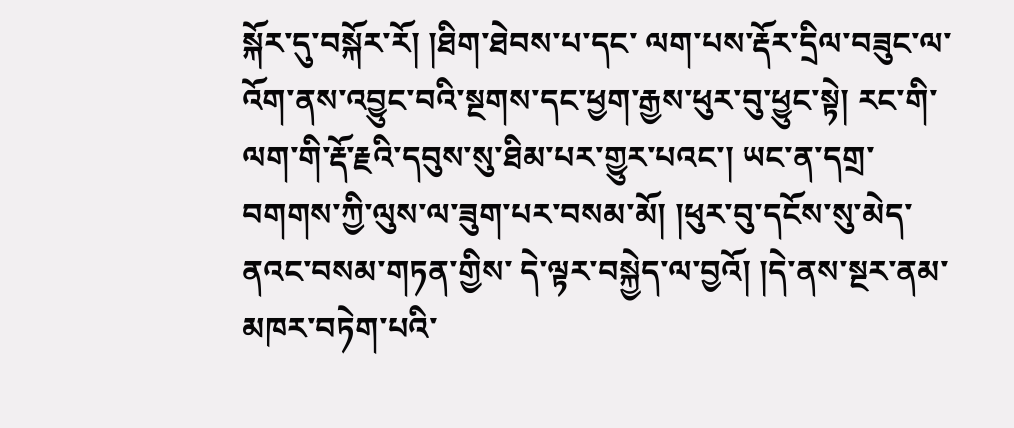སྐོར་དུ་བསྐོར་རོ། །ཐིག་ཐེབས་པ་དང་ ལག་པས་རྡོར་དྲིལ་བཟུང་ལ་འོག་ནས་འབྱུང་བའི་སྔགས་དང་ཕྱག་རྒྱས་ཕུར་བུ་ཕྱུང་སྟེ། རང་གི་ལག་གི་རྡོ་རྗའི་དབུས་སུ་ཐིམ་པར་གྱུར་པའང་། ཡང་ན་དགྲ་བགགས་ཀྱི་ལུས་ལ་ཟུག་པར་བསམ་མོ། །ཕུར་བུ་དངོས་སུ་མེད་ནའང་བསམ་གཏན་གྱིས་ དེ་ལྟར་བསྐྱེད་ལ་བྱའོ། །དེ་ནས་སྔར་ནམ་མཁར་བཏེག་པའི་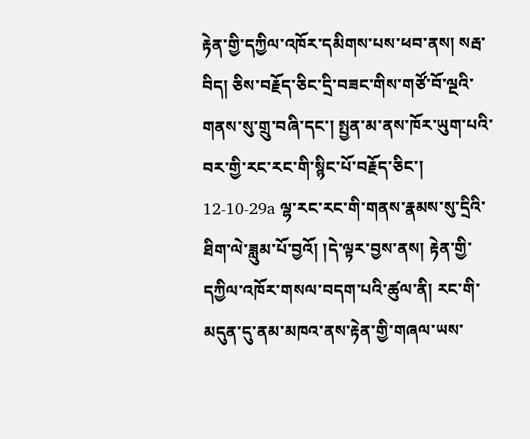རྟེན་གྱི་དཀྱིལ་འཁོར་དམིགས་པས་ཕབ་ནས། སརྦ་བིད། ཅིས་བརྗོད་ཅིང་དྲི་བཟང་གིས་གཙོ་བོ་ལྔའི་གནས་སུ་གྲུ་བཞི་དང་། སྤྱན་མ་ནས་ཁོར་ཡུག་པའི་བར་གྱི་རང་རང་གི་སྙིང་པོ་བརྗོད་ཅིང་། 12-10-29a ལྷ་རང་རང་གི་གནས་རྣམས་སུ་དྲིའི་ཐིག་ལེ་ཟླུམ་པོ་བྱའོ། །དེ་ལྟར་བྱས་ནས། རྟེན་གྱི་དཀྱིལ་འཁོར་གསལ་བདག་པའི་ཚུལ་ནི། རང་གི་མདུན་དུ་ནམ་མཁའ་ནས་རྟེན་གྱི་གཞལ་ཡས་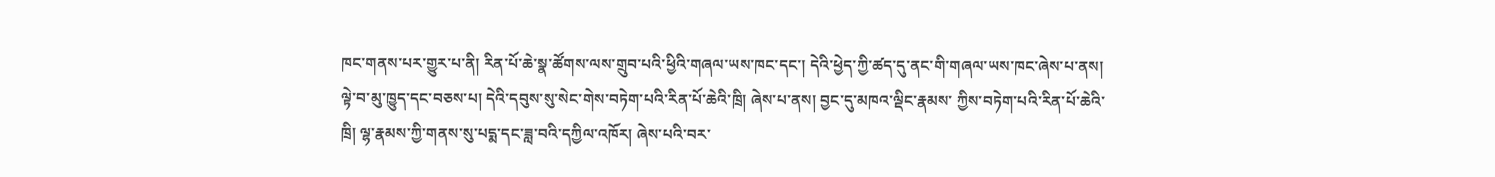ཁང་གནས་པར་གྱུར་པ་ནི། རིན་པོ་ཆེ་སྣ་ཚོགས་ལས་གྲུབ་པའི་ཕྱིའི་གཞལ་ཡས་ཁང་དང་། དེའི་ཕྱེད་ཀྱི་ཚད་དུ་ནང་གི་གཞལ་ཡས་ཁང་ཞེས་པ་ནས། ལྟེ་བ་མུ་ཁྱུད་དང་བཅས་པ། དེའི་དབུས་སུ་སེང་གེས་བཏེག་པའི་རིན་པོ་ཆེའི་ཁྲི། ཞེས་པ་ནས། བྱང་དུ་མཁའ་ལྡིང་རྣམས་ ཀྱིས་བཏེག་པའི་རིན་པོ་ཆེའི་ཁྲི། ལྷ་རྣམས་ཀྱི་གནས་སུ་པདྨ་དང་ཟླ་བའི་དཀྱིལ་འཁོར། ཞེས་པའི་བར་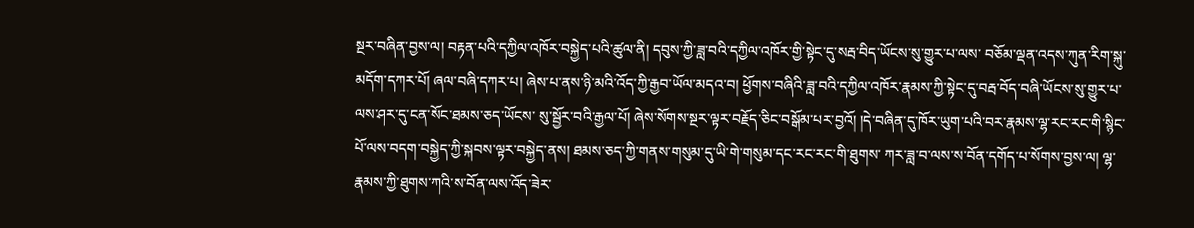སྔར་བཞིན་བྱས་ལ། བརྟན་པའི་དཀྱིལ་འཁོར་བསྐྱེད་པའི་ཚུལ་ནི། དབུས་ཀྱི་ཟླ་བའི་དཀྱིལ་འཁོར་གྱི་སྟེང་དུ་སརྦ་བིད་ཡོངས་སུ་གྱུར་པ་ལས་ བཅོམ་ལྡན་འདས་ཀུན་རིག་སྐུ་མདོག་དཀར་པོ། ཞལ་བཞི་དཀར་པ། ཞེས་པ་ནས་ཉི་མའི་འོད་ཀྱི་རྒྱབ་ཡོལ་མདའ་བ། ཕྱོགས་བཞིའི་ཟླ་བའི་དཀྱིལ་འཁོར་རྣམས་ཀྱི་སྟེང་དུ་བརྦ་བོད་བཞི་ཡོངས་སུ་གྱུར་པ་ལས་ཤར་དུ་ངན་སོང་ཐམས་ཅད་ཡོངས་ སུ་སྦྱོར་བའི་རྒྱལ་པོ། ཞེས་སོགས་སྔར་ལྟར་བརྗོད་ཅིང་བསྒོམ་པར་བྱའོ། །དེ་བཞིན་དུ་ཁོར་ཡུག་པའི་བར་རྣམས་ལྷ་རང་རང་གི་སྙིང་པོ་ལས་བདག་བསྐྱེད་ཀྱི་སྐབས་ལྟར་བསྐྱེད་ནས། ཐམས་ཅད་ཀྱི་གནས་གསུམ་དུ་ཡི་གེ་གསུམ་དང་རང་རང་གི་ཐུགས་ ཀར་ཟླ་བ་ལས་ས་བོན་དགོད་པ་སོགས་བྱས་ལ། ལྷ་རྣམས་ཀྱི་ཐུགས་ཀའི་ས་བོན་ལས་འོད་ཟེར་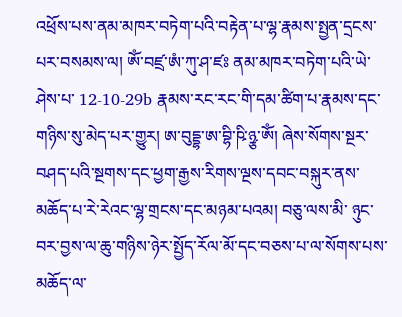འཕྲོས་པས་ནམ་མཁར་བཏེག་པའི་བརྟེན་པ་ལྷ་རྣམས་སྤྱན་དྲངས་པར་བསམས་ལ། ཨོཾ་བཛྲ་ཨཾ་ཀུ་ཤ་ཛཿ ནམ་མཁར་བཏེག་པའི་ཡེ་ཤེས་པ་ 12-10-29b རྣམས་རང་རང་གི་དམ་ཚིག་པ་རྣམས་དང་གཉིས་སུ་མེད་པར་གྱུར། ཨ་བུདྡྷ་ཨ་བྷི་ཥི་ཉྩ་ཨོཾ། ཞེས་སོགས་སྔར་བཤད་པའི་སྔགས་དང་ཕྱག་རྒྱས་རིགས་ལྔས་དབང་བསྐུར་ནས་མཆོད་པ་རེ་རེའང་ལྷ་གྲངས་དང་མཉམ་པའམ། བཅུ་ལས་མི་ ཉུང་བར་བྱས་ལ་ཆུ་གཉིས་ཉེར་སྤྱོད་རོལ་མོ་དང་བཅས་པ་ལ་སོགས་པས་མཆོད་ལ་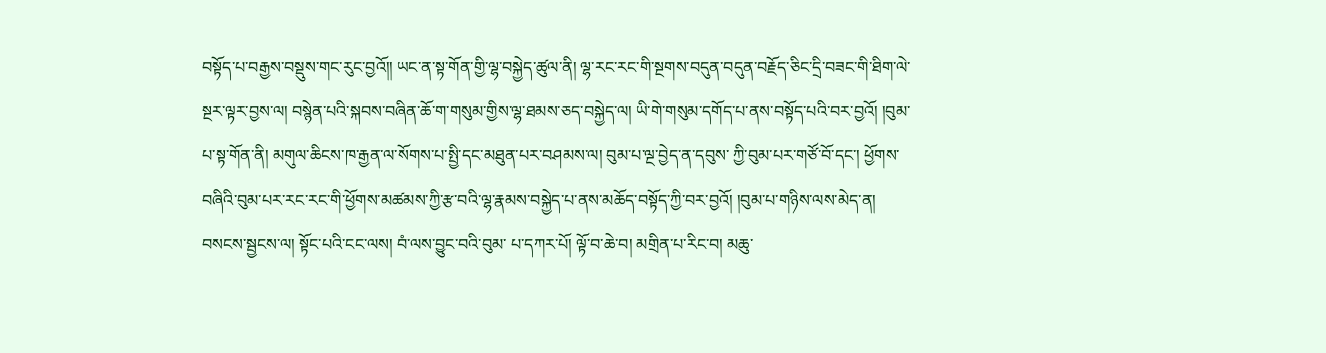བསྟོད་པ་བརྒྱས་བསྡུས་གང་རུང་བྱའོ།། ཡང་ན་སྟ་གོན་གྱི་ལྷ་བསྐྱེད་ཚུལ་ནི། ལྷ་རང་རང་གི་སྔགས་བདུན་བདུན་བརྗོད་ཅིང་དྲི་བཟང་གི་ཐིག་ལེ་སྔར་ལྟར་བྱས་ལ། བསྙེན་པའི་སྐབས་བཞིན་ཆོ་ག་གསུམ་གྱིས་ལྷ་ཐམས་ཅད་བསྐྱེད་ལ། ཡི་གེ་གསུམ་དགོད་པ་ནས་བསྟོད་པའི་བར་བྱའོ། །བུམ་པ་སྟ་གོན་ནི། མགུལ་ཆིངས་ཁ་རྒྱན་ལ་སོགས་པ་སྤྱི་དང་མཐུན་པར་བཤམས་ལ། བུམ་པ་ལྔ་བྱེད་ན་དབུས་ ཀྱི་བུམ་པར་གཙོ་བོ་དང་། ཕྱོགས་བཞིའི་བུམ་པར་རང་རང་གི་ཕྱོགས་མཚམས་ཀྱི་རྩ་བའི་ལྷ་རྣམས་བསྐྱེད་པ་ནས་མཆོད་བསྟོད་ཀྱི་བར་བྱའོ། །བུམ་པ་གཉིས་ལས་མེད་ན། བསངས་སྦྱངས་ལ། སྟོང་པའི་ངང་ལས། བཾ་ལས་བྱུང་བའི་བུམ་ པ་དཀར་པོ། ལྟོ་བ་ཆེ་བ། མགྲིན་པ་རིང་བ། མཆུ་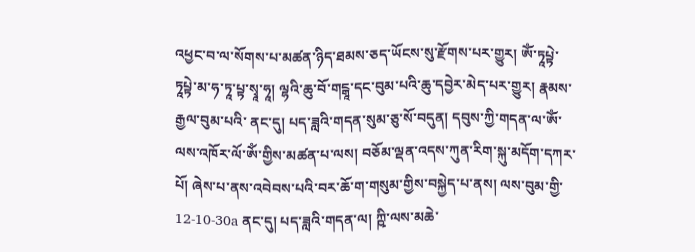འཕྱང་བ་ལ་སོགས་པ་མཚན་ཉིད་ཐམས་ཅད་ཡོངས་སུ་རྫོགས་པར་གྱུར། ཨོཾ་ཏཱཔྟེ་ཏཱཔྟེ་མ་ཧ་ཏཱ་པྟ་སྭཱ་ཧཱ། ལྷའི་ཆུ་བོ་གངྒཱ་དང་བུམ་པའི་ཆུ་དབྱེར་མེད་པར་གྱུར། རྣམས་རྒྱལ་བུམ་པའི་ ནང་དུ། པད་ཟླའི་གདན་སུམ་ཅུ་སོ་བདུན། དབུས་ཀྱི་གདན་ལ་ཨོཾ་ལས་འཁོར་ལོ་ཨོཾ་གྱིས་མཚན་པ་ལས། བཅོམ་ལྡན་འདས་ཀུན་རིག་སྐུ་མདོག་དཀར་པོ། ཞེས་པ་ནས་འབེབས་པའི་བར་ཆོ་ག་གསུམ་གྱིས་བསྐྱེད་པ་ནས། ལས་བུམ་གྱི་ 12-10-30a ནང་དུ། པད་ཟླའི་གདན་ལ། ཀྵི་ལས་མཆེ་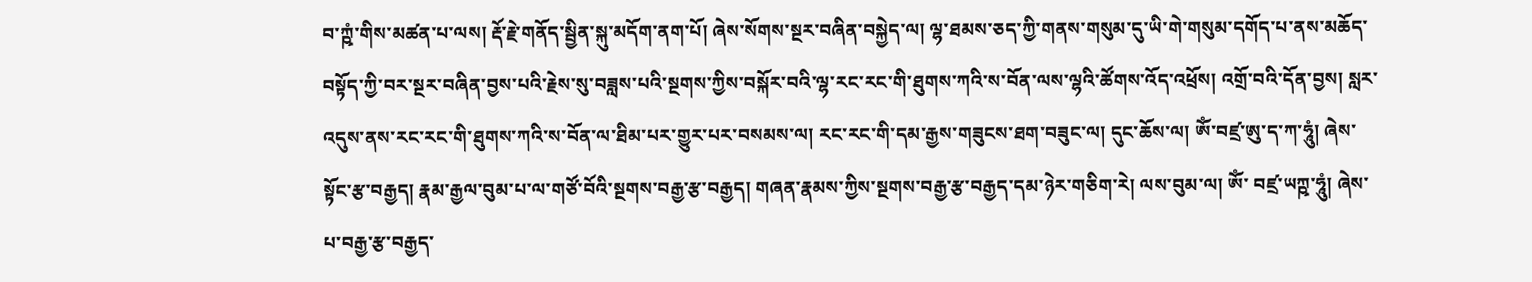བ་ཀྵཾ་གིས་མཚན་པ་ལས། རྡོ་རྗེ་གནོད་སྦྱིན་སྐུ་མདོག་ནག་པོ། ཞེས་སོགས་སྔར་བཞིན་བསྐྱེད་ལ། ལྷ་ཐམས་ཅད་ཀྱི་གནས་གསུམ་དུ་ཡི་གེ་གསུམ་དགོད་པ་ནས་མཆོད་ བསྟོད་ཀྱི་བར་སྔར་བཞིན་བྱས་པའི་རྗེས་སུ་བཟླས་པའི་སྔགས་ཀྱིས་བསྐོར་བའི་ལྷ་རང་རང་གི་ཐུགས་ཀའི་ས་བོན་ལས་ལྷའི་ཚོགས་འོད་འཕྲོས། འགྲོ་བའི་དོན་བྱས། སླར་འདུས་ནས་རང་རང་གི་ཐུགས་ཀའི་ས་བོན་ལ་ཐིམ་པར་གྱུར་པར་བསམས་ལ། རང་རང་གི་དམ་རྒྱས་གཟུངས་ཐག་བཟུང་ལ། དུང་ཆོས་ལ། ཨོཾ་བཛྲ་ཨུ་ད་ཀ་ཧཱུཾ། ཞེས་སྟོང་རྩ་བརྒྱད། རྣམ་རྒྱལ་བུམ་པ་ལ་གཙོ་བོའི་སྔགས་བརྒྱ་རྩ་བརྒྱད། གཞན་རྣམས་ཀྱིས་སྔགས་བརྒྱ་རྩ་བརྒྱད་དམ་ཉེར་གཅིག་རེ། ལས་བུམ་ལ། ཨོཾ་ བཛྲ་ཡཀྵ་ཧཱུཾ། ཞེས་པ་བརྒྱ་རྩ་བརྒྱད་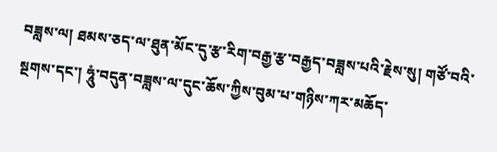བཟླས་ལ། ཐམས་ཅད་ལ་ཐུན་མོང་དུ་རྩ་རིག་བརྒྱ་རྩ་བརྒྱད་བཟླས་པའི་རྗེས་སུ། གཙོ་བའི་སྔགས་དང་། ཧཱུཾ་བདུན་བཟླས་ལ་དུང་ཆོས་ཀྱིས་བུམ་པ་གཉིས་ཀར་མཆོད་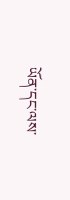ཡོན་དང་ལས་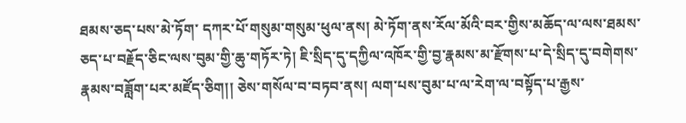ཐམས་ཅད་པས་མེ་ཏོག་ དཀར་པོ་གསུམ་གསུམ་ཕུལ་ནས། མེ་ཏོག་ནས་རོལ་མོའི་བར་གྱིས་མཆོད་ལ་ལས་ཐམས་ཅད་པ་བརྗོད་ཅིང་ལས་བུམ་གྱི་ཆུ་གཏོར་ཏེ། ཇི་སྲིད་དུ་དཀྱིལ་འཁོར་གྱི་བྱ་རྣམས་མ་རྫོགས་པ་དེ་སྲིད་དུ་བགེགས་རྣམས་བཟློག་པར་མཛོད་ཅིག།། ཅེས་གསོལ་བ་བཏབ་ནས། ལག་པས་བུམ་པ་ལ་རེག་ལ་བསྟོད་པ་རྒྱས་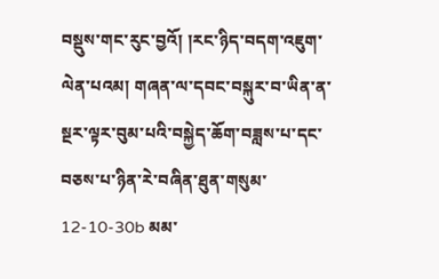བསྡུས་གང་རུང་བྱའོ། །རང་ཉིད་བདག་འཇུག་ལེན་པའམ། གཞན་ལ་དབང་བསྐུར་བ་ཡིན་ན་སྔར་ལྟར་བུམ་པའི་བསྐྱེད་ཆོག་བཟླས་པ་དང་བཅས་པ་ཉིན་རེ་བཞིན་ཐུན་གསུམ་ 12-10-30b མམ་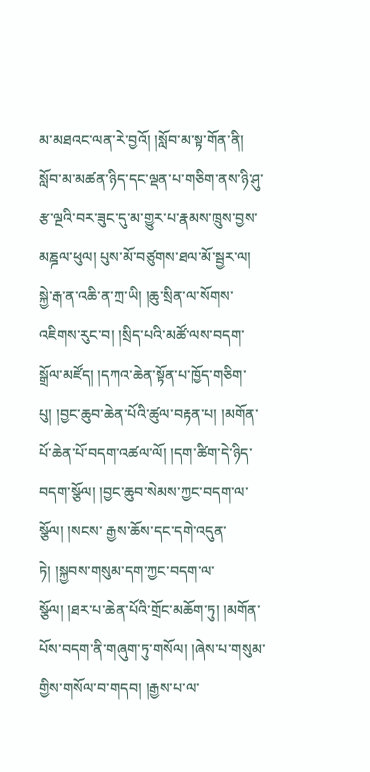མ་མཐའང་ལན་རེ་བྱའོ། །སློབ་མ་སྟ་གོན་ནི། སློབ་མ་མཚན་ཉིད་དང་ལྡན་པ་གཅིག་ནས་ཉི་ཤུ་རྩ་ལྔའི་བར་ཟུང་དུ་མ་གྱུར་པ་རྣམས་ཁྲུས་བྱས་མཎྜལ་ཕུལ། པུས་མོ་བཙུགས་ཐལ་མོ་སྦྱར་ལ། སྐྱེ་རྒ་ན་འཆི་ན་ཀྲ་ཡི། །ཆུ་སྲིན་ལ་སོགས་ འཇིགས་རུང་བ། །སྲིད་པའི་མཚོ་ལས་བདག་སྒྲོལ་མཛོད། །དཀའ་ཆེན་སྟོན་པ་ཁྱོད་གཅིག་པུ། །བྱང་ཆུབ་ཆེན་པོའི་ཚུལ་བརྟན་པ། །མགོན་པོ་ཆེན་པོ་བདག་འཚལ་ལོ། །དག་ཚིག་དེ་ཉིད་བདག་སྩོལ། །བྱང་ཆུབ་སེམས་ཀྱང་བདག་ལ་སྩོལ། །སངས་ རྒྱས་ཆོས་དང་དགེ་འདུན་ཏེ། །སྐྱབས་གསུམ་དག་ཀྱང་བདག་ལ་སྩོལ། །ཐར་པ་ཆེན་པོའི་གྲོང་མཆོག་ཏུ། །མགོན་པོས་བདག་ནི་གཞུག་ཏུ་གསོལ། །ཞེས་པ་གསུམ་གྱིས་གསོལ་བ་གདབ། །རྒྱས་པ་ལ་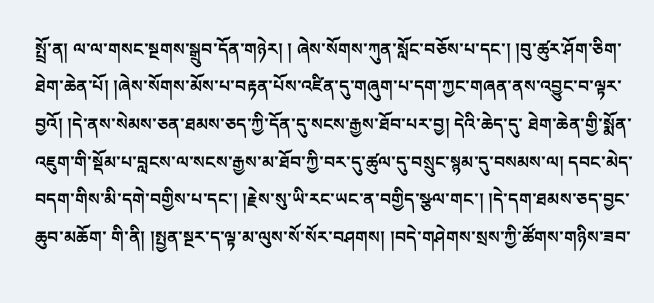སྤྲོ་ན། ལ་ལ་གསང་སྔགས་སྒྲུབ་དོན་གཉེར། ། ཞེས་སོགས་ཀུན་སློང་བཅོས་པ་དང་། །བུ་ཚུར་ཤོག་ཅིག་ཐེག་ཆེན་པོ། །ཞེས་སོགས་མོས་པ་བརྟན་པོས་འཛིན་དུ་གཞུག་པ་དག་ཀྱང་གཞན་ནས་འབྱུང་བ་ལྟར་བྱའོ། །དེ་ནས་སེམས་ཅན་ཐམས་ཅད་ཀྱི་དོན་དུ་སངས་རྒྱས་ཐོབ་པར་བྱ། དེའི་ཆེད་དུ་ ཐེག་ཆེན་གྱི་སྨོན་འཇུག་གི་སྡོམ་པ་བླངས་ལ་སངས་རྒྱས་མ་ཐོབ་ཀྱི་བར་དུ་ཚུལ་དུ་བསྲུང་སྙམ་དུ་བསམས་ལ། དབང་མེད་བདག་གིས་མི་དགེ་བགྱིས་པ་དང་། །རྗེས་སུ་ཡི་རང་ཡང་ན་བགྱིད་སྩལ་གང་། །དེ་དག་ཐམས་ཅད་བྱང་ཆུབ་མཆོག་ གི་ནི། །སྤྱན་སྔར་ད་ལྟ་མ་ལུས་སོ་སོར་བཤགས། །བདེ་གཤེགས་སྲས་ཀྱི་ཚོགས་གཉིས་ཟབ་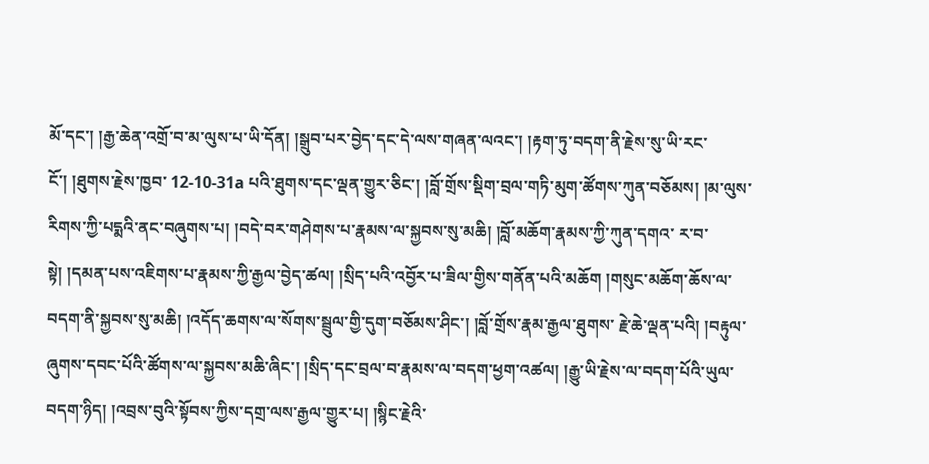མོ་དང་། །རྒྱ་ཆེན་འགྲོ་བ་མ་ལུས་པ་ཡི་དོན། །སྒྲུབ་པར་བྱེད་དང་དེ་ལས་གཞན་ལའང་། །རྟག་ཏུ་བདག་ནི་རྗེས་སུ་ཡི་རང་ངོ་། །ཐུགས་རྗེས་ཁྱབ་ 12-10-31a པའི་ཐུགས་དང་ལྡན་གྱུར་ཅིང་། །བློ་གྲོས་སྡིག་བྲལ་གཏི་མུག་ཚོགས་ཀུན་བཅོམས། །མ་ལུས་རིགས་ཀྱི་པདྨའི་ནང་བཞུགས་པ། །བདེ་བར་གཤེགས་པ་རྣམས་ལ་སྐྱབས་སུ་མཆི། །བློ་མཆོག་རྣམས་ཀྱི་ཀུན་དགའ་ ར་བ་སྟེ། །དམན་པས་འཇིགས་པ་རྣམས་ཀྱི་རྒྱལ་བྱེད་ཚལ། །སྲིད་པའི་འབྱོར་པ་ཟིལ་གྱིས་གནོན་པའི་མཆོག །གསུང་མཆོག་ཆོས་ལ་བདག་ནི་སྐྱབས་སུ་མཆི། །འདོད་ཆགས་ལ་སོགས་སྦྲུལ་གྱི་དུག་བཅོམས་ཤིང་། །བློ་གྲོས་རྣམ་རྒྱལ་ཐུགས་ རྗེ་ཆེ་ལྡན་པའི། །བརྟུལ་ཞུགས་དབང་པོའི་ཚོགས་ལ་སྐྱབས་མཆི་ཞིང་། །སྲིད་དང་བྲལ་བ་རྣམས་ལ་བདག་ཕྱག་འཚལ། །རྒྱུ་ཡི་རྗེས་ལ་བདག་པོའི་ཡུལ་བདག་ཉིད། །འབྲས་བུའི་སྟོབས་ཀྱིས་དགྲ་ལས་རྒྱལ་གྱུར་པ། །སྙིང་རྗེའི་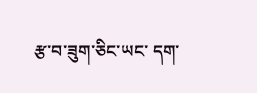རྩ་བ་ཟུག་ཅིང་ཡང་ དག་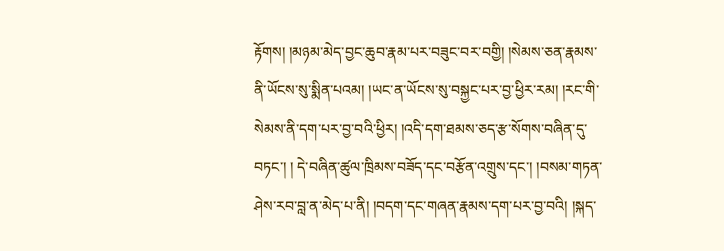རྟོགས། །མཉམ་མེད་བྱང་ཆུབ་རྣམ་པར་བཟུང་བར་བགྱི། །སེམས་ཅན་རྣམས་ནི་ཡོངས་སུ་སྨིན་པའམ། །ཡང་ན་ཡོངས་སུ་བསྐྱང་པར་བྱ་ཕྱིར་རམ། །རང་གི་སེམས་ནི་དག་པར་བྱ་བའི་ཕྱིར། །འདི་དག་ཐམས་ཅད་རྩ་སོགས་བཞིན་དུ་བཏང་། ། དེ་བཞིན་ཚུལ་ཁྲིམས་བཟོད་དང་བརྩོན་འགྲུས་དང་། །བསམ་གཏན་ཤེས་རབ་བླ་ན་མེད་པ་ནི། །བདག་དང་གཞན་རྣམས་དག་པར་བྱ་བའི། །སྐད་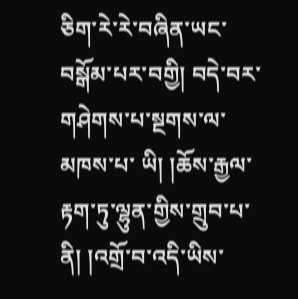ཅིག་རེ་རེ་བཞིན་ཡང་བསྒོམ་པར་བགྱི། བདེ་བར་གཤེགས་པ་སྔགས་ལ་མཁས་པ་ ཡི། །ཆོས་རྒྱལ་རྟག་ཏུ་ལྷུན་གྱིས་གྲུབ་པ་ནི། །འགྲོ་བ་འདི་ཡིས་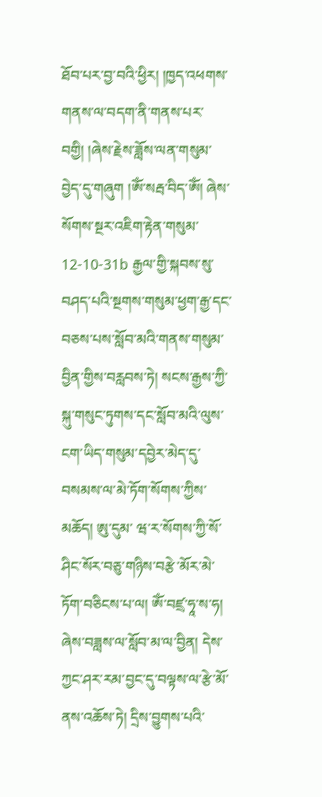ཐོབ་པར་བྱ་བའི་ཕྱིར། །ཁྱད་འཕགས་གནས་ལ་བདག་ནི་གནས་པར་བགྱི། །ཞེས་རྗེས་ཟློས་ལན་གསུམ་བྱེད་དུ་གཞུག །ཨོཾ་སརྦ་བིད་ཨོཾ། ཞེས་སོགས་སྔར་འཇིག་རྟེན་གསུམ་ 12-10-31b རྒྱལ་གྱི་སྐབས་སུ་བཤད་པའི་སྔགས་གསུམ་ཕྱག་རྒྱ་དང་བཅས་པས་སློབ་མའི་གནས་གསུམ་བྱིན་གྱིས་བརླབས་ཏེ། སངས་རྒྱས་ཀྱི་སྐུ་གསུང་ཏུགས་དང་སློབ་མའི་ལུས་ངག་ཡིད་གསུམ་དབྱེར་མེད་དུ་བསམས་ལ་མེ་ཏོག་སོགས་ཀྱིས་མཆོད། ཨུ་དུམ་ ཝ་ར་སོགས་ཀྱི་སོ་ཤིང་སོར་བཅུ་གཉིས་བརྩེ་མོར་མེ་ཏོག་བཅིངས་པ་ལ། ཨོཾ་བཛྲ་ཧཱ་ས་ཧ། ཞེས་བཟླས་ལ་སློབ་མ་ལ་བྱིན། དེས་ཀྱང་ཤར་རམ་བྱང་དུ་བལྟས་ལ་རྩེ་མོ་ནས་འཆོས་ཏེ། དྲིས་བྱུགས་པའི་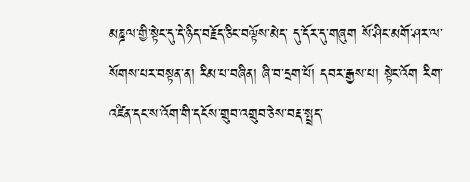མཎྜལ་གྱི་སྟེང་དུ་དེ་ཉིད་བརྗོད་ཅིང་བལྟོས་མེད་ དུ་དོར་དུ་གཞུག སོ་ཤིང་མགོ་ཤར་ལ་སོགས་པར་བསྟན་ན། རིམ་པ་བཞིན། ཞི་བ་དྲག་པོ། དབར་རྒྱས་པ། སྟེང་འོག རིག་འཛིན་དང་ས་འོག་གི་དངོས་གྲུབ་འགྲུབ་ཅེས་བརྡ་སྤྲད་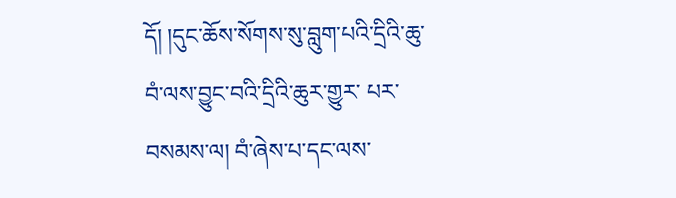དོ། །དུང་ཆོས་སོགས་སུ་བླུག་པའི་དྲིའི་ཆུ་བཾ་ལས་བྱུང་བའི་དྲིའི་ཆུར་གྱུར་ པར་བསམས་ལ། བཾ་ཞེས་པ་དང་ལས་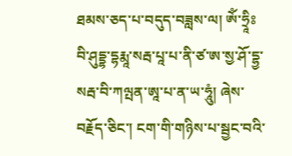ཐམས་ཅད་པ་བདུད་བཟླས་ལ། ཨོཾ་ཧྲཱིཿ བི་ཤུདྡྷ་དྷརྨཱ་སརྦ་པཱ་པ་ནི་ཙ་ཨ་སྱ་ཤོ་དྷྱ་སརྦ་བི་ཀལྤན་ཨཱ་པ་ན་ཡ་ཧཱུཾ། ཞེས་བརྗོད་ཅིང་། ངག་གི་གཉིས་པ་སྦྱང་བའི་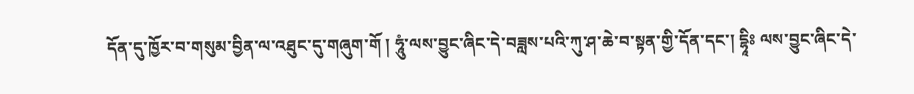དོན་དུ་ཁྱོར་བ་གསུམ་བྱིན་ལ་འཐུང་དུ་གཞུག་གོ ། ཧཱུཾ་ལས་བྱུང་ཞིང་དེ་བཟླས་པའི་ཀུ་ཤ་ཆེ་བ་སྟན་གྱི་དོན་དང་། དྷཱིཿ ལས་བྱུང་ཞིང་དེ་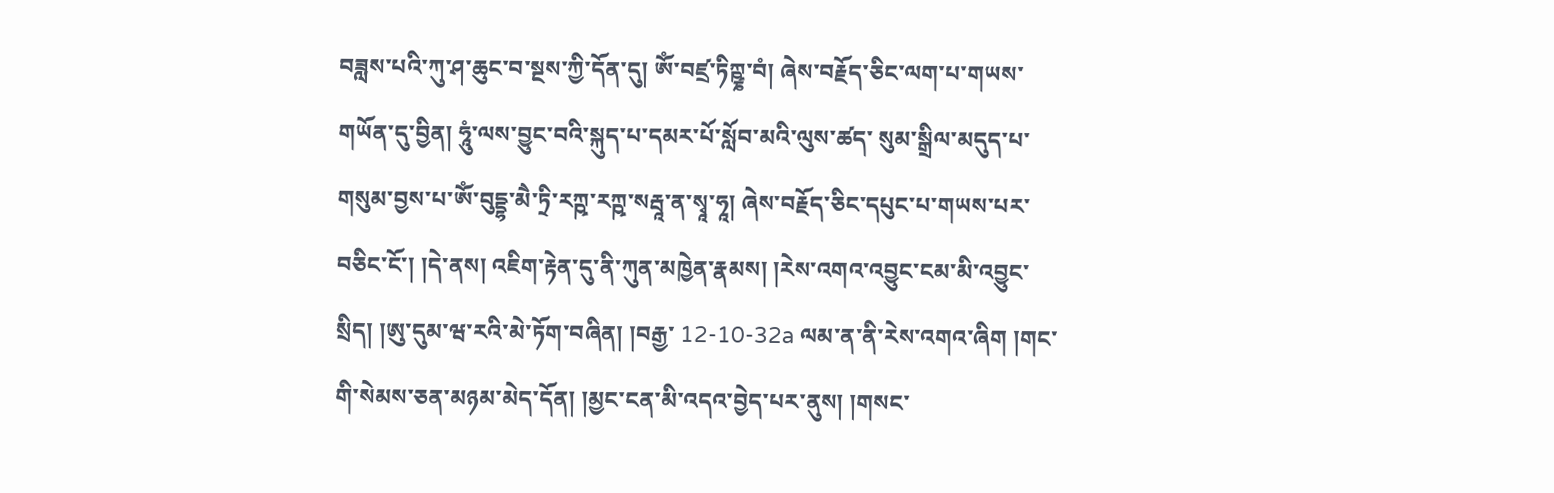བཟླས་པའི་ཀུ་ཤ་ཆུང་བ་སྔས་ཀྱི་དོན་དུ། ཨོཾ་བཛྲ་ཏིཀྵྞ་བཾ། ཞེས་བརྗོད་ཅིང་ལག་པ་གཡས་གཡོན་དུ་བྱིན། ཧཱུཾ་ལས་བྱུང་བའི་སྐུད་པ་དམར་པོ་སློབ་མའི་ལུས་ཚད་ སུམ་སྒྲིལ་མདུད་པ་གསུམ་བྱས་པ་ཨོཾ་བུདྡྷ་མཻ་ཏྲི་རཀྵ་རཀྵ་སརྦཱ་ན་སྭཱ་ཧཱ། ཞེས་བརྗོད་ཅིང་དཔུང་པ་གཡས་པར་བཅིང་ངོ་། །དེ་ནས། འཇིག་རྟེན་དུ་ནི་ཀུན་མཁྱེན་རྣམས། །རེས་འགའ་འབྱུང་ངམ་མི་འབྱུང་སྲིད། །ཨུ་དུམ་ཝ་རའི་མེ་ཏོག་བཞིན། །བརྒྱ་ 12-10-32a ལམ་ན་ནི་རེས་འགའ་ཞིག །གང་གི་སེམས་ཅན་མཉམ་མེད་དོན། །མྱང་ངན་མི་འདའ་བྱེད་པར་ནུས། །གསང་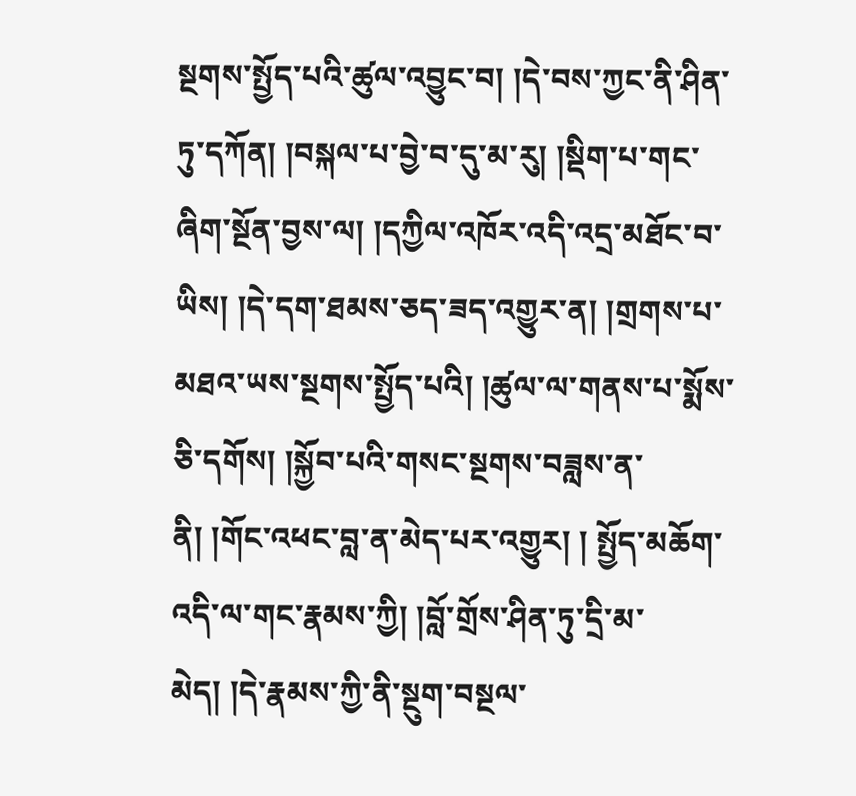སྔགས་སྤྱོད་པའི་ཚུལ་འབྱུང་བ། །དེ་བས་ཀྱང་ནི་ཤིན་ཏུ་དཀོན། །བསྐལ་པ་བྱེ་བ་དུ་མ་རུ། །སྡིག་པ་གང་ ཞིག་སྔོན་བྱས་ལ། །དཀྱིལ་འཁོར་འདི་འདྲ་མཐོང་བ་ཡིས། །དེ་དག་ཐམས་ཅད་ཟད་འགྱུར་ན། །གྲགས་པ་མཐའ་ཡས་སྔགས་སྤྱོད་པའི། །ཚུལ་ལ་གནས་པ་སྨོས་ཅི་དགོས། །སྐྱོབ་པའི་གསང་སྔགས་བཟླས་ན་ནི། །གོང་འཕང་བླ་ན་མེད་པར་འགྱུར། ། སྤྱོད་མཆོག་འདི་ལ་གང་རྣམས་ཀྱི། །བློ་གྲོས་ཤིན་ཏུ་དྲི་མ་མེད། །དེ་རྣམས་ཀྱི་ནི་སྔུག་བསྔལ་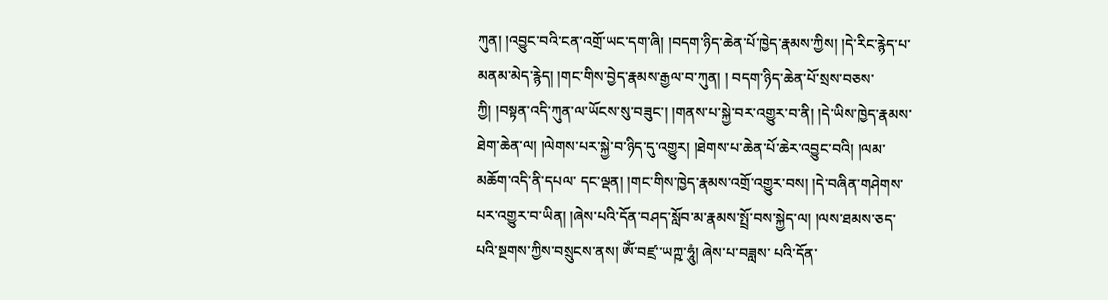ཀུན། །འབྱུང་བའི་ངན་འགྲོ་ཡང་དག་ཞི། །བདག་ཉིད་ཆེན་པོ་ཁྱེད་རྣམས་ཀྱིས། །དེ་རིང་རྙེད་པ་མནམ་མེད་རྙེད། །གང་གིས་བྱེད་རྣམས་རྒྱལ་བ་ཀུན། ། བདག་ཉིད་ཆེན་པོ་སྲས་བཅས་ཀྱི། །བསྟན་འདི་ཀུན་ལ་ཡོངས་སུ་བཟུང་། །གནས་པ་སྐྱེ་བར་འགྱུར་བ་ནི། །དེ་ཡིས་ཁྱེད་རྣམས་ཐེག་ཆེན་ལ། །ལེགས་པར་སྐྱེ་བ་ཉིད་དུ་འགྱུར། །ཐེགས་པ་ཆེན་པོ་ཆེར་འབྱུང་བའི། །ལམ་མཆོག་འདི་ནི་དཔལ་ དང་ལྡན། །གང་གིས་ཁྱེད་རྣམས་འགྲོ་འགྱུར་བས། །དེ་བཞིན་གཤེགས་པར་འགྱུར་བ་ཡིན། །ཞེས་པའི་དོན་བཤད་སློབ་མ་རྣམས་སྤྲོ་བས་སྐྱེད་ལ། །ལས་ཐམས་ཅད་པའི་སྔགས་ཀྱིས་བསྲུངས་ནས། ཨོཾ་བཛྲ་་ཡཀྵ་ཧཱུཾ། ཞེས་པ་བཟླས་ པའི་དོན་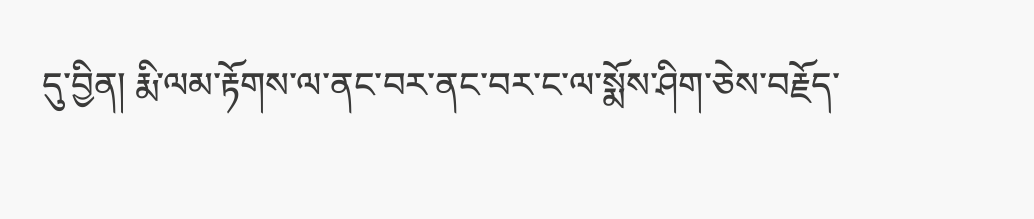དུ་བྱིན། རྨི་ལམ་རྟོགས་ལ་ནང་བར་ནང་བར་ང་ལ་སྨོས་ཤིག་ཅེས་བརྗོད་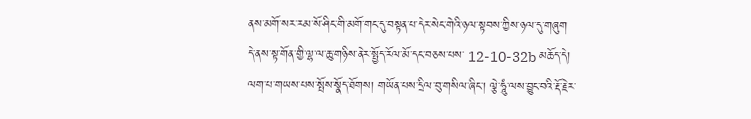ནས་མགོ་སར་རམ་སོ་ཤིང་གི་མགོ་གང་དུ་བསྟན་པ་དེར་སེང་གེའི་ཉལ་སྟབས་ཀྱིས་ཉལ་དུ་གཞུག དེ་ནས་སྟ་གོན་གྱི་ལྷ་ལ་ཆུ་གཉིས་ནེར་སྤྱོད་རོལ་མོ་དང་བཅས་པས་ 12-10-32b མཆོད་དེ། ལག་པ་གཡས་པས་སྤོས་སྣོད་ཐོགས། གཡོན་པས་དྲིལ་བུ་གསིལ་ཞིང་། ལྕེ་ཧཱུཾ་ལས་བྱུང་བའི་རྡོ་རྗེར་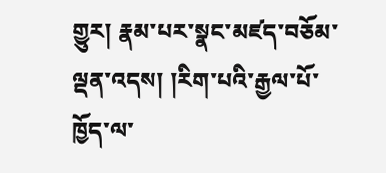གྱུར། རྣམ་པར་སྣང་མཛད་བཅོམ་ལྡན་འདས། །རིག་པའི་རྒྱལ་པོ་ཁྱོད་ལ་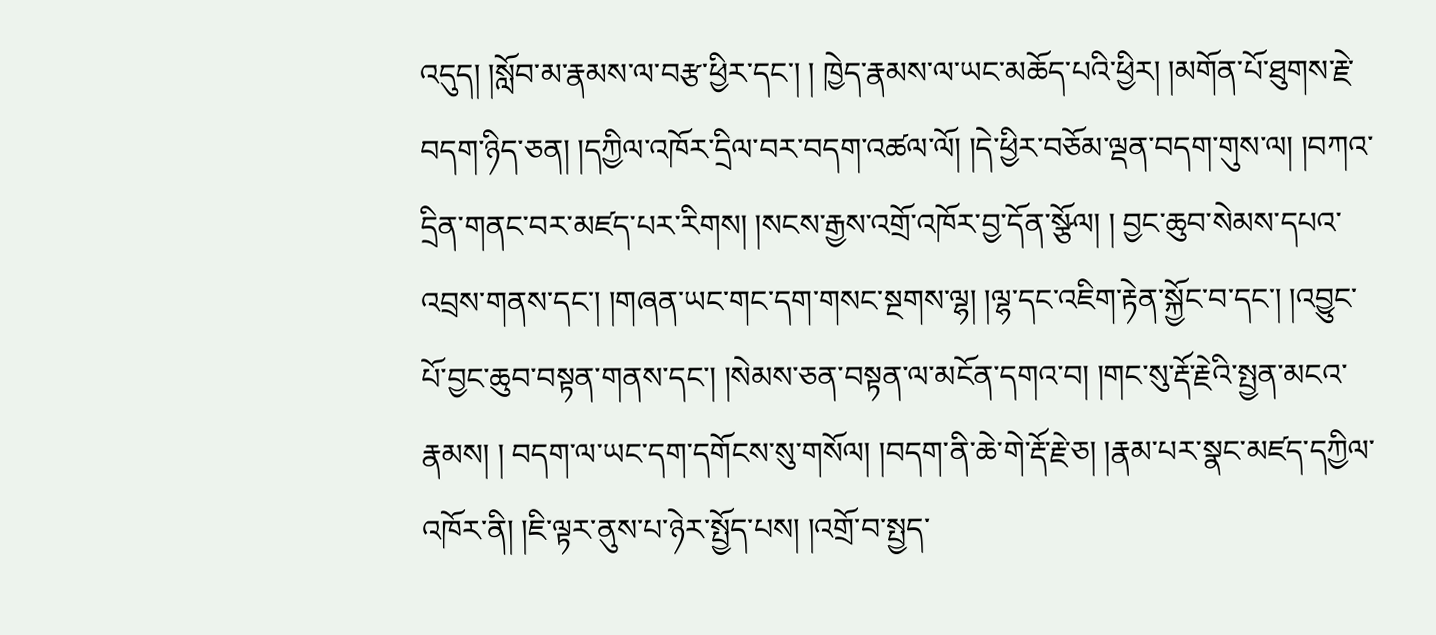འདུད། །སློབ་མ་རྣམས་ལ་བརྩ་ཕྱིར་དང་། ། ཁྱེད་རྣམས་ལ་ཡང་མཆོད་པའི་ཕྱིར། །མགོན་པོ་ཐུགས་རྗེ་བདག་ཉིད་ཅན། །དཀྱིལ་འཁོར་དྲིལ་བར་བདག་འཚལ་ལོ། །དེ་ཕྱིར་བཅོམ་ལྡན་བདག་གུས་ལ། །བཀའ་དྲིན་གནང་བར་མཛད་པར་རིགས། །སངས་རྒྱས་འགྲོ་འཁོར་བྱ་དོན་སྩོལ། ། བྱང་ཆུབ་སེམས་དཔའ་འབྲས་གནས་དང་། །གཞན་ཡང་གང་དག་གསང་སྔགས་ལྷ། །ལྷ་དང་འཇིག་རྟེན་སྐྱོང་བ་དང་། །འབྱུང་པོ་བྱང་ཆུབ་བསྟན་གནས་དང་། །སེམས་ཅན་བསྟན་ལ་མངོན་དགའ་བ། །གང་སུ་རྡོ་རྗེའི་སྤྱན་མངའ་རྣམས། ། བདག་ལ་ཡང་དག་དགོངས་སུ་གསོལ། །བདག་ནི་ཆེ་གེ་རྡོ་རྗེ་ཅ། །རྣམ་པར་སྣང་མཛད་དཀྱིལ་འཁོར་ནི། །ཇི་ལྟར་ནུས་པ་ཉེར་སྤྱོད་པས། །འགྲོ་བ་སྤྱད་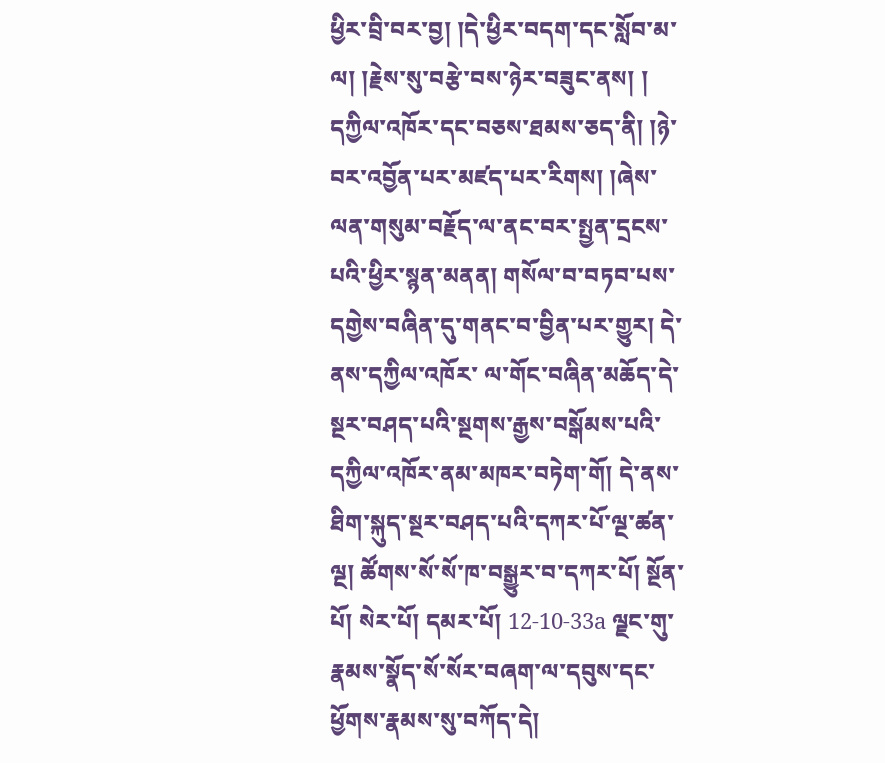ཕྱིར་བྲི་བར་བྱ། །དེ་ཕྱིར་བདག་དང་སློབ་མ་ལ། །རྗེས་སུ་བརྩེ་བས་ཉེར་བཟུང་ནས། ། དཀྱིལ་འཁོར་དང་བཅས་ཐམས་ཅད་ནི། །ཉེ་བར་འབྱོན་པར་མཛད་པར་རིགས། །ཞེས་ལན་གསུམ་བརྗོད་ལ་ནང་བར་སྤྱན་དྲངས་པའི་ཕྱིར་སྙན་མནན། གསོལ་བ་བཏབ་པས་དགྱེས་བཞིན་དུ་གནང་བ་བྱིན་པར་གྱུར། དེ་ནས་དཀྱིལ་འཁོར་ ལ་གོང་བཞིན་མཆོད་དེ་སྔར་བཤད་པའི་སྔགས་རྒྱས་བསྒོམས་པའི་དཀྱིལ་འཁོར་ནམ་མཁར་བཏེག་གོ། དེ་ནས་ཐིག་སྐུད་སྔར་བཤད་པའི་དཀར་པོ་ལྔ་ཚན་ལྔ། ཚོགས་སོ་སོ་ཁ་བསྒྱུར་བ་དཀར་པོ། སྔོན་པོ། སེར་པོ། དམར་པོ། 12-10-33a ལྗང་གུ་རྣམས་སྣོད་སོ་སོར་བཞག་ལ་དབུས་དང་ཕྱོགས་རྣམས་སུ་བཀོད་དེ།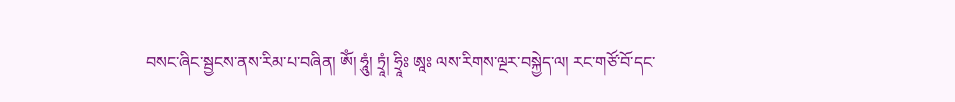བསང་ཞིང་སྦྱངས་ནས་རིམ་པ་བཞིན། ཨོཾ། ཧཱུཾ། ཏྲཱཾ། ཧྲཱིཿ ཨཱཿ ལས་རིགས་ལྔར་བསྐྱེད་ལ། རང་གཙོ་བོ་དང་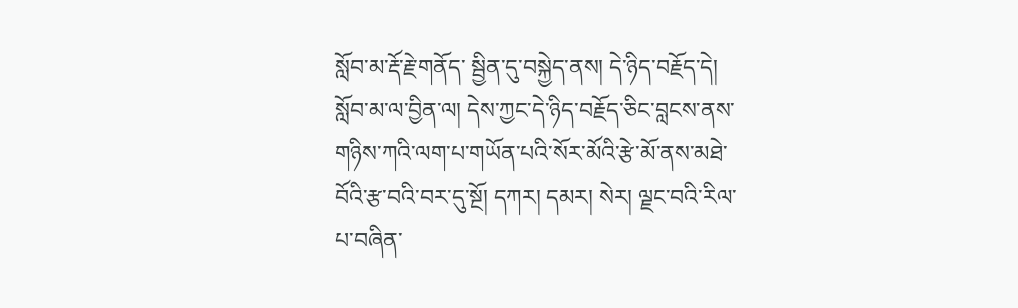སློབ་མ་རྡོ་རྗེ་གནོད་ སྦྱིན་དུ་བསྐྱེད་ནས། དེ་ཉིད་བརྗོད་དེ། སློབ་མ་ལ་བྱིན་ལ། དེས་ཀྱང་དེ་ཉིད་བརྗོད་ཅིང་བླངས་ནས་གཉིས་ཀའི་ལག་པ་གཡོན་པའི་སོར་མོའི་རྩེ་མོ་ནས་མཐེ་བོའི་རྩ་བའི་བར་དུ་སྔོ། དཀར། དམར། སེར། ལྗང་བའི་རིལ་པ་བཞིན་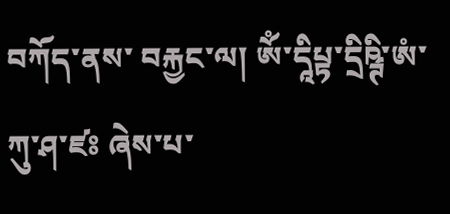བཀོད་ནས་ བརྐྱང་ལ། ཨོཾ་དཱིཔྟ་དྲིཥྚི་ཨཾ་ཀུ་ཤ་ཛཿ ཞེས་པ་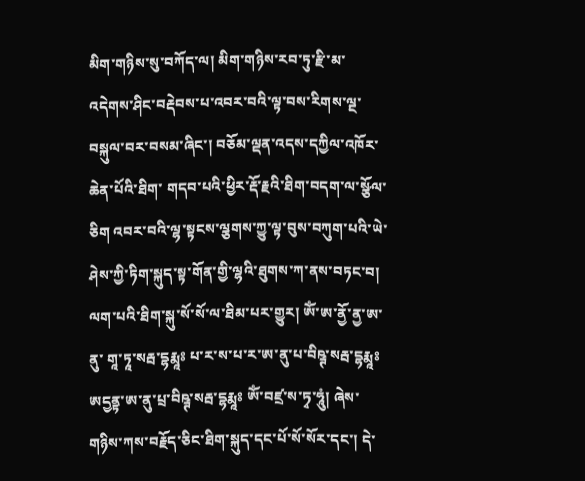མིག་གཉིས་སུ་བཀོད་ལ། མིག་གཉིས་རབ་ཏུ་རྫི་མ་འདེགས་ཤིང་བརྡེབས་པ་འབར་བའི་ལྟ་བས་རིགས་ལྔ་བསྐུལ་བར་བསམ་ཞིང་། བཅོམ་ལྡན་འདས་དཀྱིལ་འཁོར་ཆེན་པོའི་ཐིག་ གདབ་པའི་ཕྱིར་རྡོ་རྗའི་ཐིག་བདག་ལ་སྩོལ་ཅིག འབར་བའི་ལྷ་སྟངས་ལྕགས་ཀྱུ་ལྟ་བུས་བཀུག་པའི་ཡེ་ཤེས་ཀྱི་ཏིག་སྐུད་སྟ་གོན་གྱི་ལྷའི་ཐུགས་ཀ་ནས་བཏང་བ། ལག་པའི་ཐིག་སྐུ་སོ་སོ་ལ་ཐིམ་པར་གྱུར། ཨོཾ་ཨ་ནྱོ་ནྱ་ཨ་ནུ་ གཱ་ཏཱ་སརྦ་དྷརྨཱཿ པ་ར་ས་པ་ར་ཨ་ནུ་པ་བིཥྚ་སརྦ་དྷརྨཱཿ ཨདྱནྟ་ཨ་ནུ་པྲ་བིཥྚ་སརྦ་དྷརྨཱཿ ཨོཾ་བཛྲ་ས་ཏྭ་ཧཱུཾ། ཞེས་གཉིས་ཀས་བརྗོད་ཅིང་ཐིག་སྐུད་དང་པོ་སོ་སོར་དང་། དེ་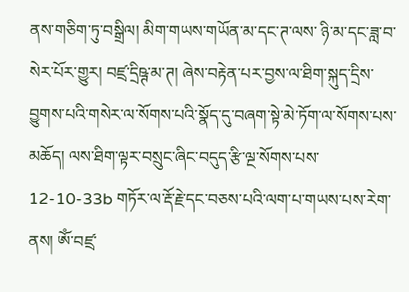ནས་གཅིག་ཏུ་བསྒྲིལ། མིག་གཡས་གཡོན་མ་དང་ཊ་ལས་ ཉི་མ་དང་ཟླ་བ་སེར་པོར་གྱུར། བཛྲ་དྲིཥྚ་མ་ཊ། ཞེས་བརྟེན་པར་བྱས་ལ་ཐིག་སྐུད་དྲིས་བྱུགས་པའི་གསེར་ལ་སོགས་པའི་སྣོད་དུ་བཞག་སྟེ་མེ་ཏོག་ལ་སོགས་པས་མཆོད། ལས་ཐིག་ལྟར་བསྲུང་ཞིང་བདུད་རྩི་ལྔ་སོགས་པས་ 12-10-33b གཏོར་ལ་རྡོ་རྗེ་དང་བཅས་པའི་ལག་པ་གཡས་པས་རེག་ནས། ཨོཾ་བཛྲ་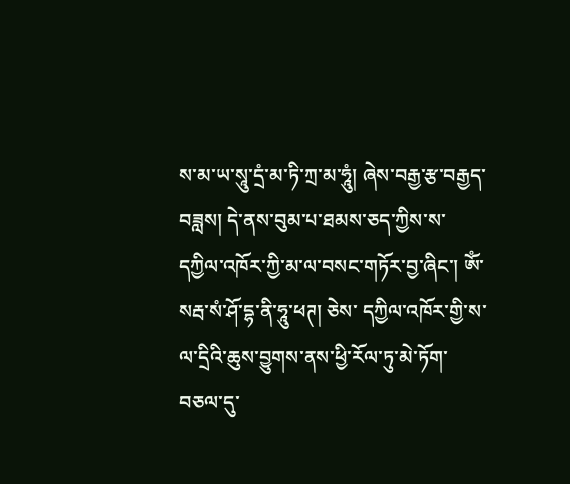ས་མ་ཡ་སཱུ་དྲཾ་མ་ཏི་ཀྲ་མ་ཧཱུཾ། ཞེས་བརྒྱ་རྩ་བརྒྱད་བཟླས། དེ་ནས་བུམ་པ་ཐམས་ཅད་ཀྱིས་ས་དཀྱིལ་འཁོར་ཀྱི་མ་ལ་བསང་གཏོར་བྱ་ཞིང་། ཨོཾ་སརྦ་སཾ་ཤོ་དྷ་ནི་ཧཱུ་ཕཊ། ཅེས་ དཀྱིལ་འཁོར་གྱི་ས་ལ་དྲིའི་ཆུས་བྱུགས་ནས་ཕྱི་རོལ་ཏུ་མེ་ཏོག་བཅལ་དུ་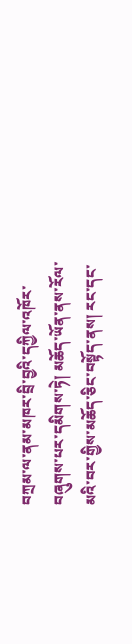བཀྲམ་ལ་ནམ་མཁར་བྲི་བྱའི་དཀྱིལ་འཁོར་བཞུགས་པར་དམིགས་ཏེ། མཆོད་ཡོན་ནས་རོལ་མའི་བར་གྱིས་མཆོད་ཅིང་བསྟོད་ནས། རང་དང་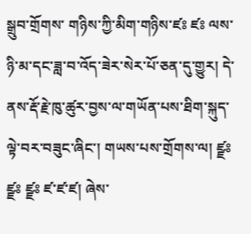སྒྲུབ་གྲོགས་ གཉིས་ཀྱི་མིག་གཉིས་ཛཿ ཛཿ ལས་ཉི་མ་དང་ཟླ་བ་འོད་ཟེར་སེར་པོ་ཅན་དུ་གྱུར། དེ་ནས་རྡོ་རྗེ་ཁུ་ཚུར་བྱས་ལ་གཡོན་པས་ཐིག་སྐུད་ལྟེ་བར་བཟུང་ཞིང་། གཡས་པས་གྲོགས་ལ། ཛྫཿ ཛྫཿ ཛྫཿ ཛ་ཛ་ཛ། ཞེས་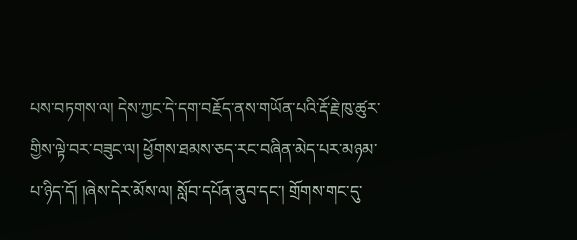པས་བཏགས་ལ། དེས་ཀྱང་དེ་དག་བརྗོད་ནས་གཡོན་པའི་རྡོ་རྗེ་ཁུ་ཚུར་གྱིས་ལྟེ་བར་བཟུང་ལ། ཕྱོགས་ཐམས་ཅད་རང་བཞིན་མེད་པར་མཉམ་པ་ཉིད་དོ། །ཞེས་དེར་མོས་ལ། སློབ་དཔོན་ནུབ་དང་། གྲོགས་གང་དུ་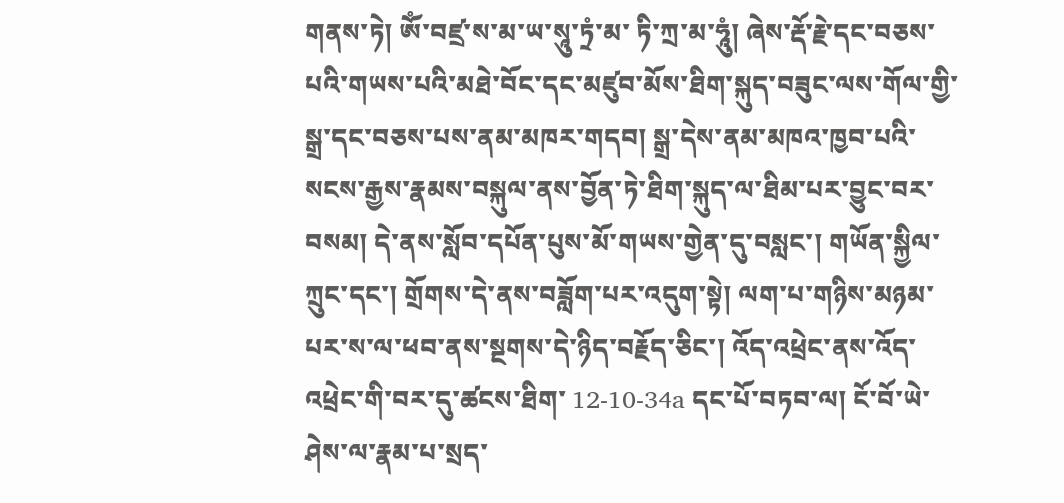གནས་ཏེ། ཨོཾ་བཛྲ་ས་མ་ཡ་སཱུ་ཏྲཾ་མ་ ཏི་ཀྲ་མ་ཧཱུཾ། ཞེས་རྡོ་རྗེ་དང་བཅས་པའི་གཡས་པའི་མཐེ་བོང་དང་མཛུབ་མོས་ཐིག་སྐུད་བཟུང་ལས་གོལ་གྱི་སྒྲ་དང་བཅས་པས་ནམ་མཁར་གདབ། སྒྲ་དེས་ནམ་མཁའ་ཁྱབ་པའི་སངས་རྒྱས་རྣམས་བསྐུལ་ནས་བྱོན་ཏེ་ཐིག་སྐུད་ལ་ཐིམ་པར་བྱུང་བར་བསམ། དེ་ནས་སློབ་དཔོན་པུས་མོ་གཡས་གྱེན་དུ་བསླང་། གཡོན་སྐྱིལ་ཀྲུང་དང་། གྲོགས་དེ་ནས་བཟློག་པར་འདུག་སྟེ། ལག་པ་གཉིས་མཉམ་པར་ས་ལ་ཕབ་ནས་སྔགས་དེ་ཉིད་བརྗོད་ཅིང་། འོད་འཕྲེང་ནས་འོད་འཕྲེང་གི་བར་དུ་ཚངས་ཐིག་ 12-10-34a དང་པོ་བཏབ་ལ། ངོ་བོ་ཡེ་ཤེས་ལ་རྣམ་པ་སྲད་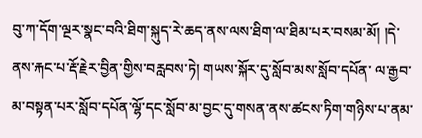བུ་ཀ་དོག་ལྔར་སྣང་བའི་ཐིག་སྐུད་རེ་ཆད་ནས་ལས་ཐིག་ལ་ཐིམ་པར་བསམ་མོ། །དེ་ནས་རྐང་པ་རྡོ་རྗེར་བྱིན་གྱིས་བརླབས་ཏེ། གཡས་སྐོར་དུ་སློབ་མས་སློབ་དཔོན་ ལ་རྒྱབ་མ་བསྟན་པར་སློབ་དཔོན་ལྷོ་དང་སློབ་མ་བྱང་དུ་གསན་ནས་ཚངས་ཏིག་གཉིས་པ་ནམ་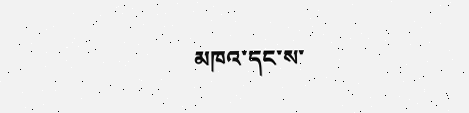མཁའ་དང་ས་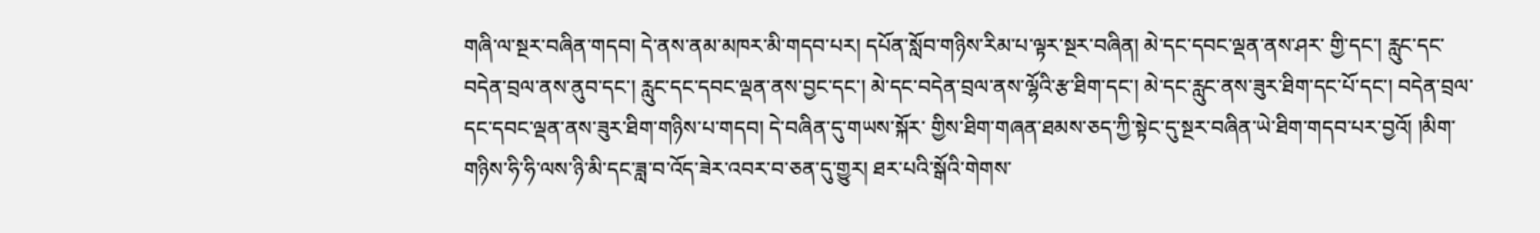གཞི་ལ་སྔར་བཞིན་གདབ། དེ་ནས་ནམ་མཁར་མི་གདབ་པར། དཔོན་སློབ་གཉིས་རིམ་པ་ལྟར་སྔར་བཞིན། མེ་དང་དབང་ལྡན་ནས་ཤར་ གྱི་དང་། རླུང་དང་བདེན་བྲལ་ནས་ནུབ་དང་། རླུང་དང་དབང་ལྡན་ནས་བྱང་དང་། མེ་དང་བདེན་བྲལ་ནས་ལྷོའི་རྩ་ཐིག་དང་། མེ་དང་རླུང་ནས་ཟུར་ཐིག་དང་པོ་དང་། བདེན་བྲལ་དང་དབང་ལྡན་ནས་ཟུར་ཐིག་གཉིས་པ་གདབ། དེ་བཞིན་དུ་གཡས་སྐོར་ གྱིས་ཐིག་གཞན་ཐམས་ཅད་ཀྱི་སྟེང་དུ་སྔར་བཞིན་ཡེ་ཐིག་གདབ་པར་བྱའོ། །མིག་གཉིས་ཧི་ཧི་ལས་ཉི་མི་དང་ཟླ་བ་འོད་ཟེར་འབར་བ་ཅན་དུ་གྱུར། ཐར་པའི་སྒོའི་གེགས་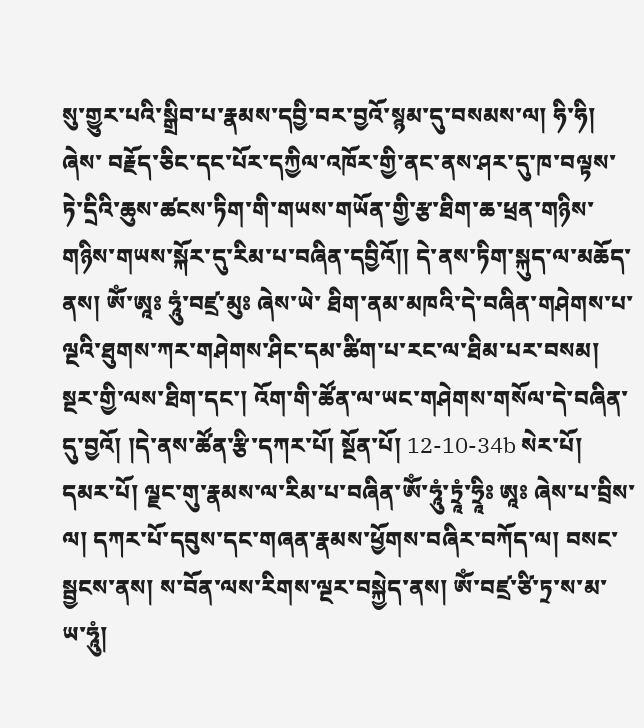སུ་གྱུར་པའི་སྒྲིབ་པ་རྣམས་དབྱི་བར་བྱའོ་སྙམ་དུ་བསམས་ལ། ཧི་ཧི། ཞེས་ བརྗོད་ཅིང་དང་པོར་དཀྱིལ་འཁོར་གྱི་ནང་ནས་ཤར་དུ་ཁ་བལྟས་ཏེ་དྲིའི་ཆུས་ཚངས་ཏིག་གི་གཡས་གཡོན་གྱི་རྩ་ཐིག་ཆ་ཕྲན་གཉིས་གཉིས་གཡས་སྐོར་དུ་རིམ་པ་བཞིན་དབྱིའོ།། དེ་ནས་ཏིག་སྐུད་ལ་མཆོད་ནས། ཨོཾ་ཨཱཿ ཧཱུཾ་བཛྲ་མུཿ ཞེས་ཡེ་ ཐིག་ནམ་མཁའི་དེ་བཞིན་གཤེགས་པ་ལྔའི་ཐུགས་ཀར་གཤེགས་ཤིང་དམ་ཚིག་པ་རང་ལ་ཐིམ་པར་བསམ། སྔར་གྱི་ལས་ཐིག་དང་། འོག་གི་ཚོན་ལ་ཡང་གཤེགས་གསོལ་དེ་བཞིན་དུ་བྱའོ། །དེ་ནས་ཚོན་རྩི་དཀར་པོ། སྔོན་པོ། 12-10-34b སེར་པོ། དམར་པོ། ལྗང་གུ་རྣམས་ལ་རིམ་པ་བཞིན་ཨོཾ་ཧཱུཾ་ཏྲཱཾ་ཧྲཱིཿ ཨཱཿ ཞེས་པ་བྲིས་ལ། དཀར་པོ་དབུས་དང་གཞན་རྣམས་ཕྱོགས་བཞིར་བཀོད་ལ། བསང་སྦྱངས་ནས། ས་བོན་ལས་རིགས་ལྔར་བསྐྱེད་ནས། ཨོཾ་བཛྲ་ཙི་ཏྲ་ས་མ་ ཡ་ཧཱུཾ།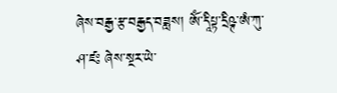ཞེས་བརྒྱ་རྩ་བརྒྱད་བཟླས། ཨོཾ་དཱིཔྟ་དྲིཥྚ་ཨཾ་ཀུ་ཤ་ཛཿ ཞེས་སྔར་ཡེ་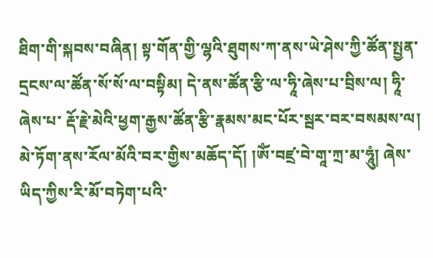ཐིག་གི་སྐབས་བཞིན། སྟ་གོན་གྱི་ལྷའི་ཐུགས་ཀ་ནས་ཡེ་ཤེས་ཀྱི་ཚོན་སྤྱན་དྲངས་ལ་ཚོན་སོ་སོ་ལ་བསྟིམ། དེ་ནས་ཚོན་རྩི་ལ་ཧཱི་ཞེས་པ་བྲིས་ལ། ཧཱི་ཞེས་པ་ རྡོ་རྗེ་མེའི་ཕྱག་རྒྱས་ཚོན་རྩི་རྣམས་མང་པོར་སྦར་བར་བསམས་ལ། མེ་ཏོག་ནས་རོལ་མོའི་བར་གྱིས་མཆོད་དོ། །ཨོཾ་བཛྲ་བེ་གཱ་ཀྲ་མ་ཧཱུཾ། ཞེས་ཡིད་ཀྱིས་རི་མོ་བཏེག་པའི་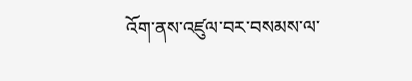འོག་ནས་འཛུལ་བར་བསམས་ལ་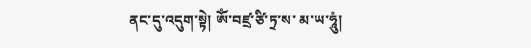ནང་དུ་འདུག་སྟེ། ཨོཾ་བཛྲ་ཙི་ཏྲ་ས་ མ་ཡ་ཧཱུཾ།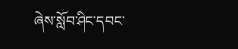ཞེས་སློབ་ཤིང་དབང་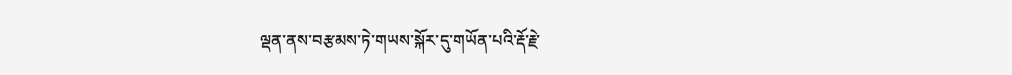ལྡན་ནས་བརྩམས་ཏེ་གཡས་སྐོར་དུ་གཡོན་པའི་རྡོ་རྗེ་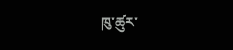ཁུ་ཚུར་